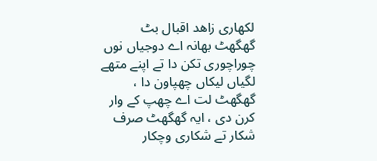لکھاری زاھد اقبال بٹ
گھگھٹ بھانہ اے دوجیاں نوں چوراچوری تکن دا تے اپنے متھے لگیاں لیکاں چھپاون دا ، گھگھٹ لت اے چھپ کے وار کرن دی ، ایہ گھگھٹ صرف شکار تے شکاری وچکار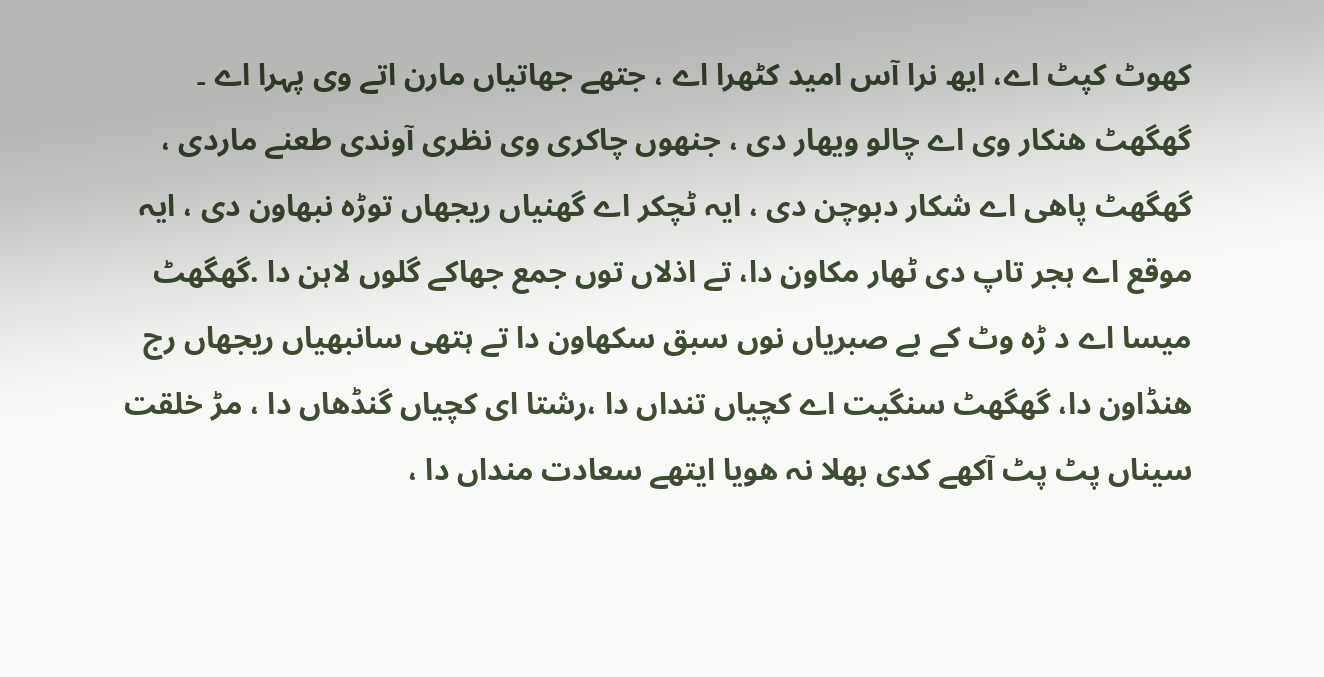کھوٹ کپٹ اے، ایھ نرا آس امید کٹھرا اے ، جتھے جھاتیاں مارن اتے وی پہرا اے ۔ گھگھٹ ھنکار وی اے چالو ویھار دی ، جنھوں چاکری وی نظری آوندی طعنے ماردی ، گھگھٹ پاھی اے شکار دبوچن دی ، ایہ ٹچکر اے گھنیاں ریجھاں توڑہ نبھاون دی ، ایہ موقع اے ہجر تاپ دی ٹھار مکاون دا، تے اذلاں توں جمع جھاکے گلوں لاہن دا .گھگھٹ میسا اے د ڑہ وٹ کے بے صبریاں نوں سبق سکھاون دا تے ہتھی سانبھیاں ریجھاں رج ھنڈاون دا، گھگھٹ سنگیت اے کچیاں تنداں دا ،رشتا ای کچیاں گنڈھاں دا ، مڑ خلقت سیناں پٹ پٹ آکھے کدی بھلا نہ ھویا ایتھے سعادت منداں دا ،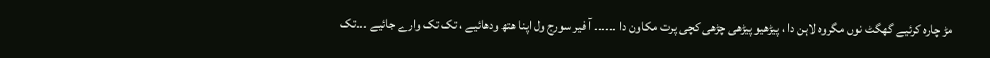مڑ چارہ کرئیے گھگٹ نوں مگروہ لاہن دا ، پیڑھیو پیڑھی چڑھی کچی پرت مکاون دا ۔۔۔۔۔۔ آ فیر سورج ول اپنا ھتھ ودھائیے ، تک تک وارے جائیے ۔۔۔تک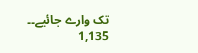تک وارے جائیے۔۔
1,135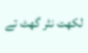لکھت نثر گھٹ تے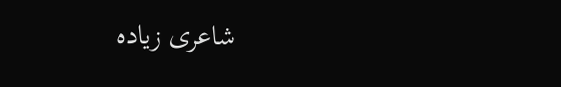شاعری زیادہ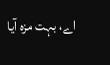اے، بہت مزہ آیا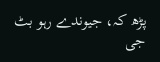پڑھ کہ، جیوندے رہو بٹ جی